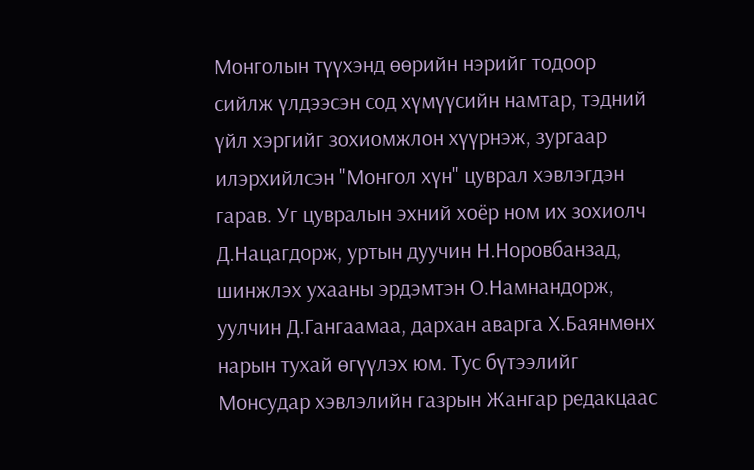Монголын түүхэнд өөрийн нэрийг тодоор сийлж үлдээсэн сод хүмүүсийн намтар, тэдний үйл хэргийг зохиомжлон хүүрнэж, зургаар илэрхийлсэн "Монгол хүн" цуврал хэвлэгдэн гарав. Уг цувралын эхний хоёр ном их зохиолч Д.Нацагдорж, уртын дуучин Н.Норовбанзад, шинжлэх ухааны эрдэмтэн О.Намнандорж, уулчин Д.Гангаамаа, дархан аварга Х.Баянмөнх нарын тухай өгүүлэх юм. Тус бүтээлийг Монсудар хэвлэлийн газрын Жангар редакцаас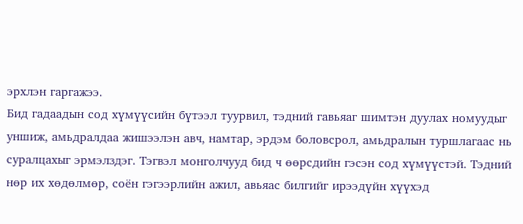эрхлэн гаргажээ.
Бид гадаадын сод хүмүүсийн бүтээл туурвил, тэдний гавьяаг шимтэн дуулах номуудыг уншиж, амьдралдаа жишээлэн авч, намтар, эрдэм боловсрол, амьдралын туршлагаас нь суралцахыг эрмэлздэг. Тэгвэл монголчууд бид ч өөрсдийн гэсэн сод хүмүүстэй. Тэдний нөр их хөдөлмөр, соён гэгээрлийн ажил, авьяас билгийг ирээдүйн хүүхэд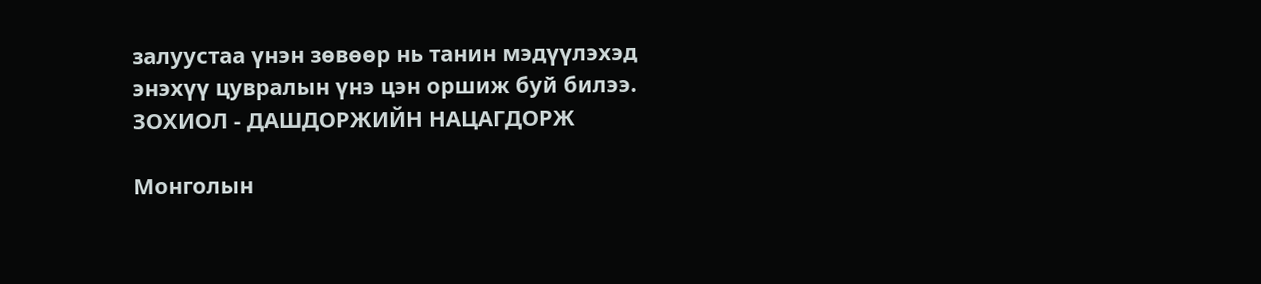залуустаа үнэн зөвөөр нь танин мэдүүлэхэд энэхүү цувралын үнэ цэн оршиж буй билээ.
ЗОХИОЛ - ДАШДОРЖИЙН НАЦАГДОРЖ

Монголын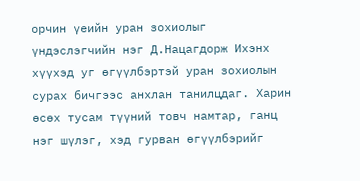орчин үеийн уран зохиолыг үндэслэгчийн нэг Д.Нацагдорж Ихэнх хүүхэд уг өгүүлбэртэй уран зохиолын сурах бичгээс анхлан танилцдаг. Харин өсөх тусам түүний товч намтар, ганц нэг шүлэг, хэд гурван өгүүлбэрийг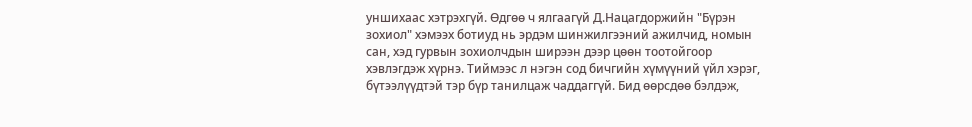уншихаас хэтрэхгүй. Өдгөө ч ялгаагүй Д.Нацагдоржийн "Бүрэн зохиол" хэмээх ботиуд нь эрдэм шинжилгээний ажилчид, номын сан, хэд гурвын зохиолчдын ширээн дээр цөөн тоотойгоор хэвлэгдэж хүрнэ. Тиймээс л нэгэн сод бичгийн хүмүүний үйл хэрэг, бүтээлүүдтэй тэр бүр танилцаж чаддаггүй. Бид өөрсдөө бэлдэж,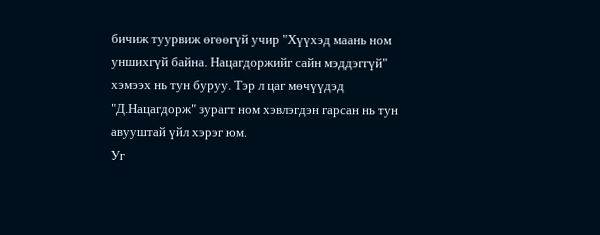бичиж туурвиж өгөөгүй учир "Хүүхэд маань ном уншихгүй байна. Нацагдоржийг сайн мэддэггүй" хэмээх нь тун буруу. Тэр л цаг мөчүүдэд "Д.Нацагдорж" зурагт ном хэвлэгдэн гарсан нь тун авууштай үйл хэрэг юм.
Уг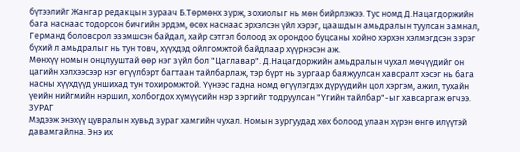бүтээлийг Жангар редакцын зураач Б.Төрмөнх зурж, зохиолыг нь мөн бийрлэжээ. Тус номд Д.Нацагдоржийн бага наснаас тодорсон бичгийн эрдэм, өсөх наснаас эрхэлсэн үйл хэрэг, цаашдын амьдралын туулсан замнал, Германд боловсрол эзэмшсэн байдал, хайр сэтгэл болоод эх орондоо буцсаны хойно хэрхэн хэлмэгдсэн зэрэг бүхий л амьдралыг нь тун товч, хүүхдэд ойлгомжтой байдлаар хүүрнэсэн аж.
Мөнхүү номын онцлууштай өөр нэг зүйл бол "Цаглавар". Д.Нацагдоржийн амьдралын чухал мөчүүдийг он цагийн хэлхээсээр нэг өгүүлбэрт багтаан тайлбарлаж, тэр бүрт нь зургаар баяжуулсан хавсралт хэсэг нь бага насны хүүхдүүд уншихад тун тохиромжтой. Үүнээс гадна номд өгүүлэгдэх дүрүүдийн цол хэргэм, ажил, тухайн үеийн нийгмийн нэршил, холбогдох хүмүүсийн нэр зэргийг тодруулсан "Үгийн тайлбар"-ыг хавсаргаж өгчээ.
ЗУРАГ
Мэдээж энэхүү цувралын хувьд зураг хамгийн чухал. Номын зургуудад хөх болоод улаан хүрэн өнгө илүүтэй давамгайлна. Энэ их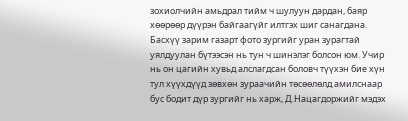зохиолчийн амьдрал тийм ч шулуун дардан, баяр хөөрөөр дүүрэн байгаагүйг илтгэх шиг санагдана. Басхүү зарим газарт фото зургийг уран зурагтай уялдуулан бүтээсэн нь тун ч шинэлэг болсон юм. Учир нь он цагийн хувьд алслагдсан боловч түүхэн бие хүн тул хүүхдүүд зөвхөн зураачийн төсөөлөлд амилснаар бус бодит дүр зургийг нь харж, Д.Нацагдоржийг мэдэх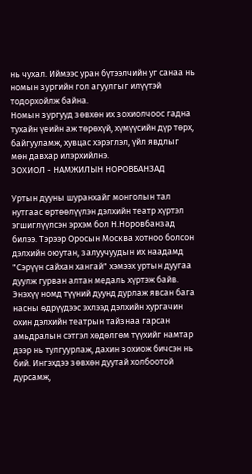нь чухал. Иймээс уран бүтээлчийн уг санаа нь номын зургийн гол агуулгыг илүүтэй тодорхойлж байна.
Номын зургууд зөвхөн их зохиолчоос гадна тухайн үеийн аж төрөхүй, хүмүүсийн дүр төрх, байгууламж, хувцас хэрэглэл, үйл явдлыг мөн давхар илэрхийлнэ.
ЗОХИОЛ - НАМЖИЛЫН НОРОВБАНЗАД

Уртын дууны шуранхайг монголын тал нутгаас өртөөлүүлэн дэлхийн театр хүртэл эгшиглүүлсэн эрхэм бол Н.Норовбанзад билээ. Тэрээр Оросын Москва хотноо болсон дэлхийн оюутан, залуучуудын их наадамд "Сэрүүн сайхан хангай" хэмээх уртын дуугаа дуулж гурван алтан медаль хүртэж байв.
Энэхүү номд түүний дуунд дурлаж явсан бага насны өдрүүдээс эхлээд дэлхийн хургачин охин дэлхийн театрын тайзнаа гарсан амьдралын сэтгэл хөдөлгөм түүхийг намтар дээр нь тулгуурлаж, дахин зохиож бичсэн нь бий. Ингэхдээ зөвхөн дуутай холбоотой дурсамж,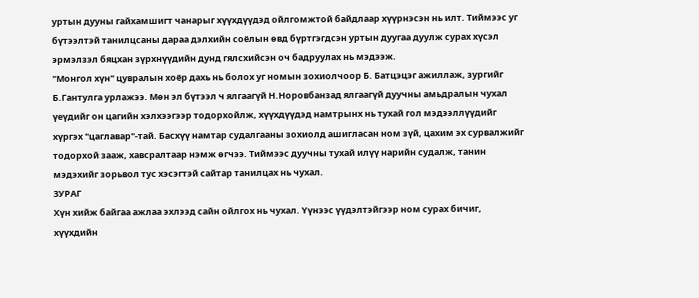уртын дууны гайхамшигт чанарыг хүүхдүүдэд ойлгомжтой байдлаар хүүрнэсэн нь илт. Тиймээс уг бүтээлтэй танилцсаны дараа дэлхийн соёлын өвд бүртгэгдсэн уртын дуугаа дуулж сурах хүсэл эрмэлзэл бяцхан зүрхнүүдийн дунд гялсхийсэн оч бадруулах нь мэдээж.
"Монгол хүн" цувралын хоёр дахь нь болох уг номын зохиолчоор Б. Батцэцэг ажиллаж, зургийг Б.Гантулга урлажээ. Мөн эл бүтээл ч ялгаагүй Н.Норовбанзад ялгаагүй дуучны амьдралын чухал үеүдийг он цагийн хэлхээгээр тодорхойлж, хүүхдүүдэд намтрынх нь тухай гол мэдээллүүдийг хүргэх "цаглавар"-тай. Басхүү намтар судалгааны зохиолд ашигласан ном зүй, цахим эх сурвалжийг тодорхой зааж, хавсралтаар нэмж өгчээ. Тиймээс дуучны тухай илүү нарийн судалж, танин мэдэхийг зорьвол тус хэсэгтэй сайтар танилцах нь чухал.
ЗУРАГ
Хүн хийж байгаа ажлаа эхлээд сайн ойлгох нь чухал. Үүнээс үүдэлтэйгээр ном сурах бичиг, хүүхдийн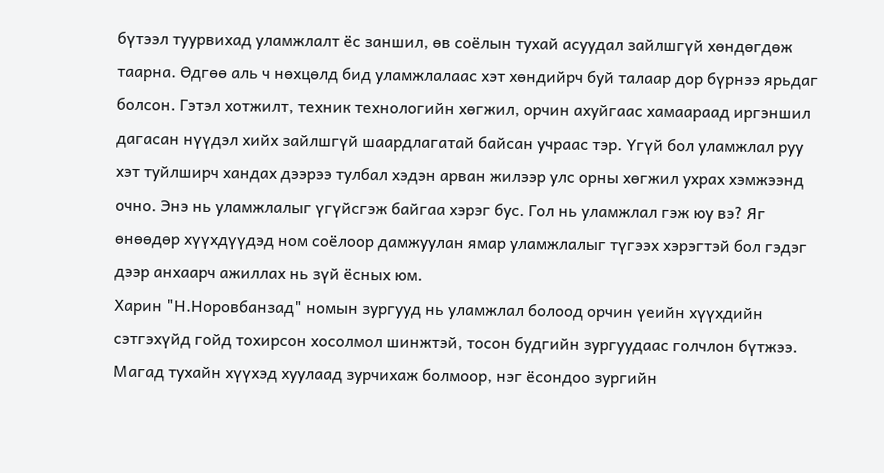бүтээл туурвихад уламжлалт ёс заншил, өв соёлын тухай асуудал зайлшгүй хөндөгдөж таарна. Өдгөө аль ч нөхцөлд бид уламжлалаас хэт хөндийрч буй талаар дор бүрнээ ярьдаг болсон. Гэтэл хотжилт, техник технологийн хөгжил, орчин ахуйгаас хамаараад иргэншил дагасан нүүдэл хийх зайлшгүй шаардлагатай байсан учраас тэр. Үгүй бол уламжлал руу хэт туйлширч хандах дээрээ тулбал хэдэн арван жилээр улс орны хөгжил ухрах хэмжээнд очно. Энэ нь уламжлалыг үгүйсгэж байгаа хэрэг бус. Гол нь уламжлал гэж юу вэ? Яг өнөөдөр хүүхдүүдэд ном соёлоор дамжуулан ямар уламжлалыг түгээх хэрэгтэй бол гэдэг дээр анхаарч ажиллах нь зүй ёсных юм.
Харин "Н.Норовбанзад" номын зургууд нь уламжлал болоод орчин үеийн хүүхдийн сэтгэхүйд гойд тохирсон хосолмол шинжтэй, тосон будгийн зургуудаас голчлон бүтжээ. Магад тухайн хүүхэд хуулаад зурчихаж болмоор, нэг ёсондоо зургийн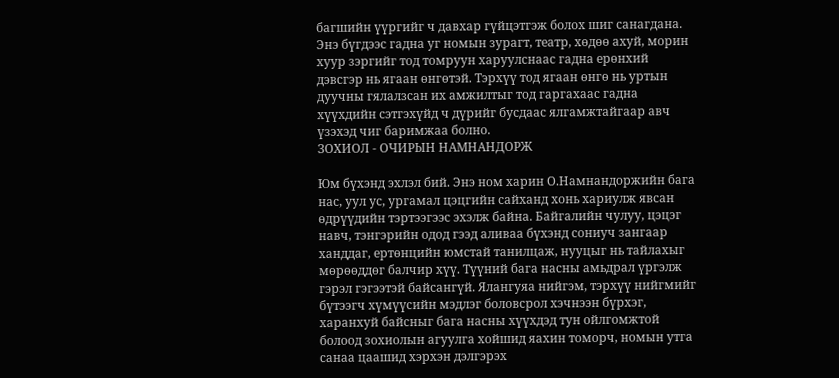багшийн үүргийг ч давхар гүйцэтгэж болох шиг санагдана. Энэ бүгдээс гадна уг номын зурагт, театр, хөдөө ахуй, морин хуур зэргийг тод томруун харуулснаас гадна ерөнхий дэвсгэр нь ягаан өнгөтэй. Тэрхүү тод ягаан өнгө нь уртын дуучны гялалзсан их амжилтыг тод гаргахаас гадна хүүхдийн сэтгэхүйд ч дүрийг бусдаас ялгамжтайгаар авч үзэхэд чиг баримжаа болно.
ЗОХИОЛ - ОЧИРЫН НАМНАНДОРЖ

Юм бүхэнд эхлэл бий. Энэ ном харин О.Намнандоржийн бага нас, уул ус, ургамал цэцгийн сайханд хонь хариулж явсан өдрүүдийн тэртээгээс эхэлж байна. Байгалийн чулуу, цэцэг навч, тэнгэрийн одод гээд аливаа бүхэнд сониуч зангаар ханддаг, ертөнцийн юмстай танилцаж, нууцыг нь тайлахыг мөрөөддөг балчир хүү. Түүний бага насны амьдрал үргэлж гэрэл гэгээтэй байсангүй. Ялангуяа нийгэм, тэрхүү нийгмийг бүтээгч хүмүүсийн мэдлэг боловсрол хэчнээн бүрхэг, харанхуй байсныг бага насны хүүхдэд тун ойлгомжтой болоод зохиолын агуулга хойшид яахин томорч, номын утга санаа цаашид хэрхэн дэлгэрэх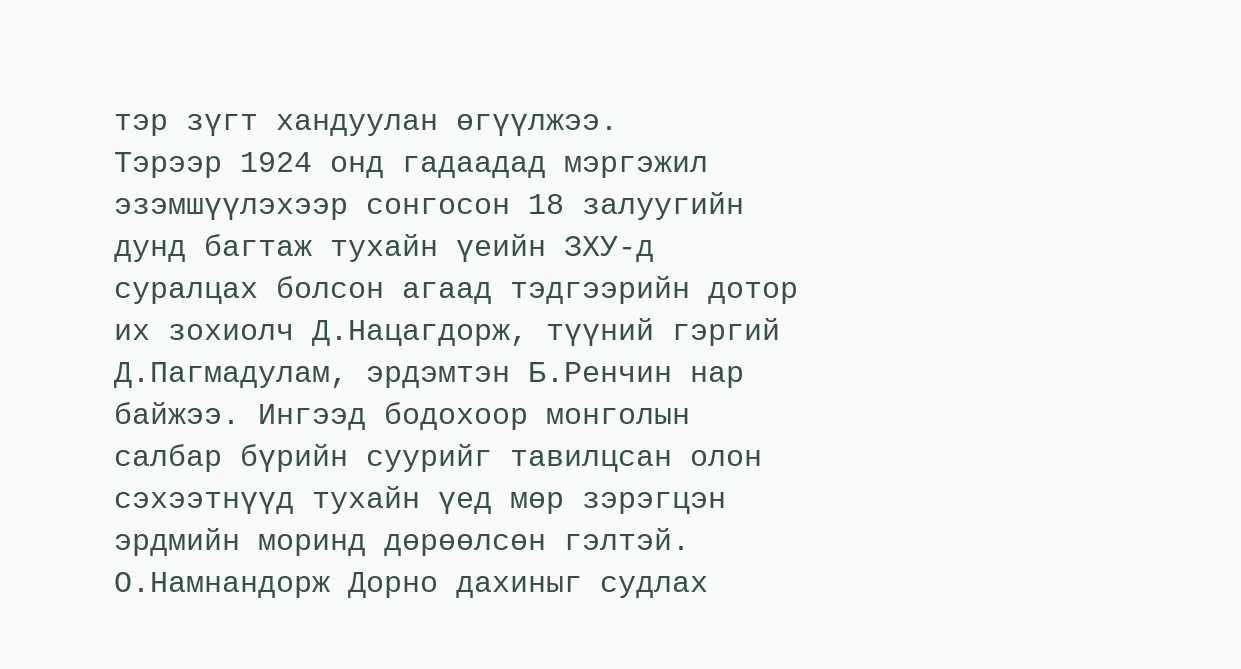тэр зүгт хандуулан өгүүлжээ.
Тэрээр 1924 онд гадаадад мэргэжил эзэмшүүлэхээр сонгосон 18 залуугийн дунд багтаж тухайн үеийн ЗХУ-д суралцах болсон агаад тэдгээрийн дотор их зохиолч Д.Нацагдорж, түүний гэргий Д.Пагмадулам, эрдэмтэн Б.Ренчин нар байжээ. Ингээд бодохоор монголын салбар бүрийн суурийг тавилцсан олон сэхээтнүүд тухайн үед мөр зэрэгцэн эрдмийн моринд дөрөөлсөн гэлтэй.
О.Намнандорж Дорно дахиныг судлах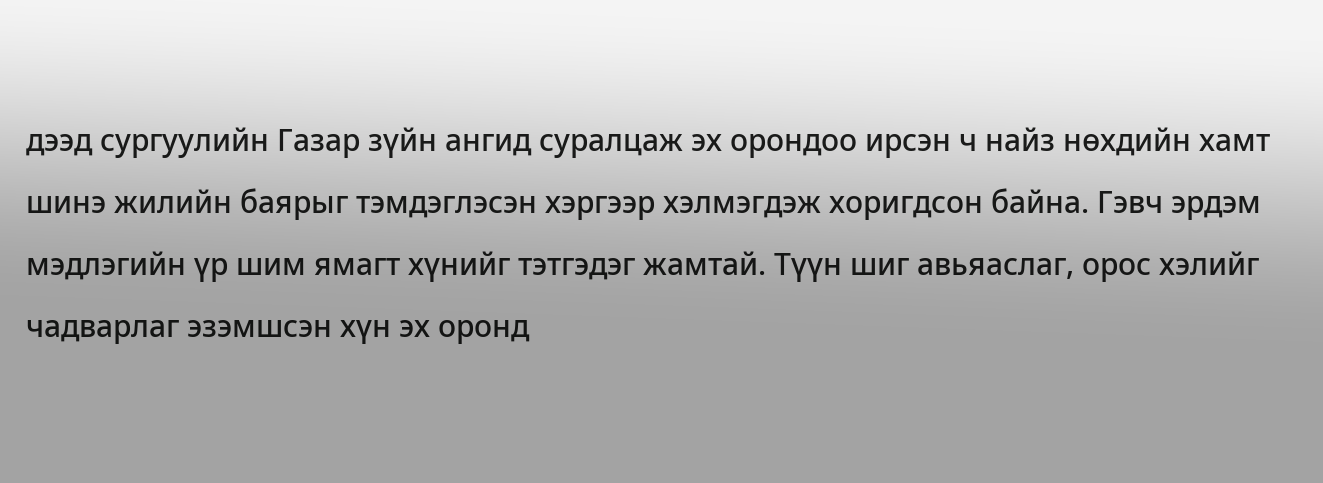дээд сургуулийн Газар зүйн ангид суралцаж эх орондоо ирсэн ч найз нөхдийн хамт шинэ жилийн баярыг тэмдэглэсэн хэргээр хэлмэгдэж хоригдсон байна. Гэвч эрдэм мэдлэгийн үр шим ямагт хүнийг тэтгэдэг жамтай. Түүн шиг авьяаслаг, орос хэлийг чадварлаг эзэмшсэн хүн эх оронд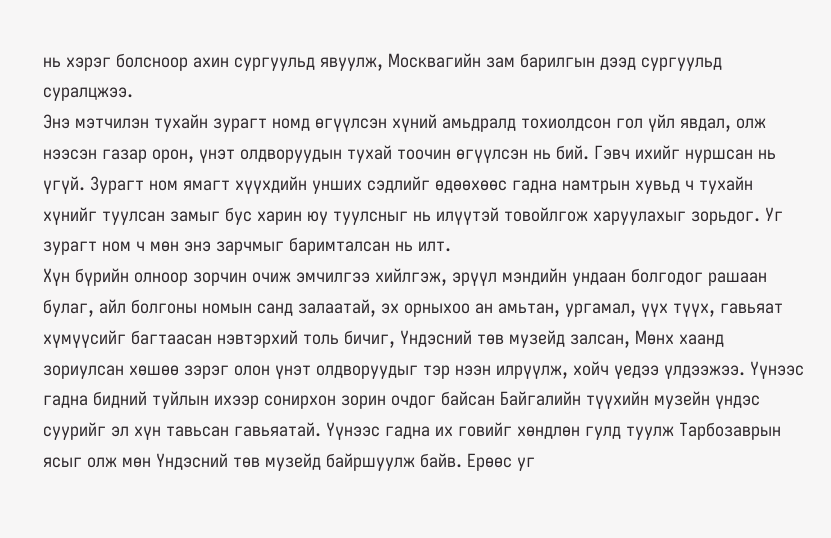нь хэрэг болсноор ахин сургуульд явуулж, Москвагийн зам барилгын дээд сургуульд суралцжээ.
Энэ мэтчилэн тухайн зурагт номд өгүүлсэн хүний амьдралд тохиолдсон гол үйл явдал, олж нээсэн газар орон, үнэт олдворуудын тухай тоочин өгүүлсэн нь бий. Гэвч ихийг нуршсан нь үгүй. Зурагт ном ямагт хүүхдийн унших сэдлийг өдөөхөөс гадна намтрын хувьд ч тухайн хүнийг туулсан замыг бус харин юу туулсныг нь илүүтэй товойлгож харуулахыг зорьдог. Уг зурагт ном ч мөн энэ зарчмыг баримталсан нь илт.
Хүн бүрийн олноор зорчин очиж эмчилгээ хийлгэж, эрүүл мэндийн ундаан болгодог рашаан булаг, айл болгоны номын санд залаатай, эх орныхоо ан амьтан, ургамал, үүх түүх, гавьяат хүмүүсийг багтаасан нэвтэрхий толь бичиг, Үндэсний төв музейд залсан, Мөнх хаанд зориулсан хөшөө зэрэг олон үнэт олдворуудыг тэр нээн илрүүлж, хойч үедээ үлдээжээ. Үүнээс гадна бидний туйлын ихээр сонирхон зорин очдог байсан Байгалийн түүхийн музейн үндэс суурийг эл хүн тавьсан гавьяатай. Үүнээс гадна их говийг хөндлөн гулд туулж Тарбозаврын ясыг олж мөн Үндэсний төв музейд байршуулж байв. Ерөөс уг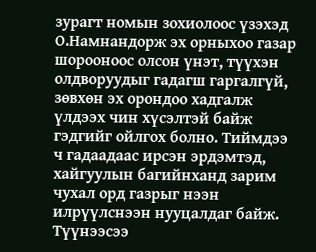зурагт номын зохиолоос үзэхэд О.Намнандорж эх орныхоо газар шорооноос олсон үнэт, түүхэн олдворуудыг гадагш гаргалгүй, зөвхөн эх орондоо хадгалж үлдээх чин хүсэлтэй байж гэдгийг ойлгох болно. Тиймдээ ч гадаадаас ирсэн эрдэмтэд, хайгуулын багийнханд зарим чухал орд газрыг нээн илрүүлснээн нууцалдаг байж. Түүнээсээ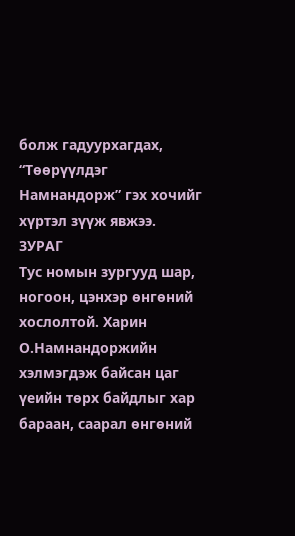болж гадуурхагдах, “Төөрүүлдэг Намнандорж” гэх хочийг хүртэл зүүж явжээ.
ЗУРАГ
Тус номын зургууд шар, ногоон, цэнхэр өнгөний хослолтой. Харин О.Намнандоржийн хэлмэгдэж байсан цаг үеийн төрх байдлыг хар бараан, саарал өнгөний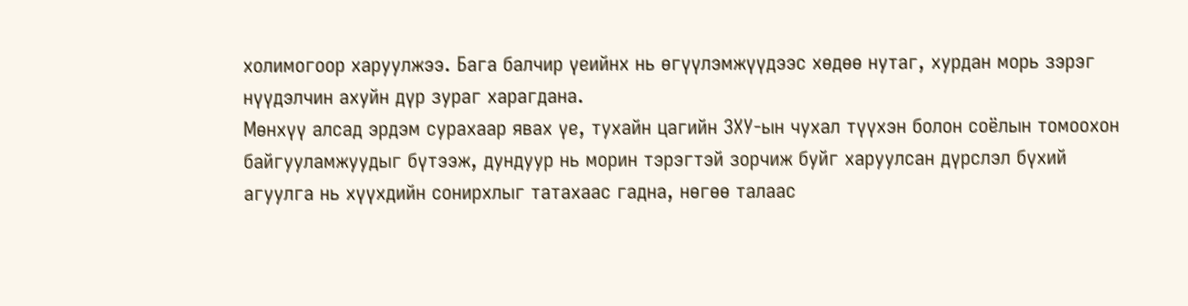холимогоор харуулжээ. Бага балчир үеийнх нь өгүүлэмжүүдээс хөдөө нутаг, хурдан морь зэрэг нүүдэлчин ахуйн дүр зураг харагдана.
Мөнхүү алсад эрдэм сурахаар явах үе, тухайн цагийн ЗХУ-ын чухал түүхэн болон соёлын томоохон байгууламжуудыг бүтээж, дундуур нь морин тэрэгтэй зорчиж буйг харуулсан дүрслэл бүхий агуулга нь хүүхдийн сонирхлыг татахаас гадна, нөгөө талаас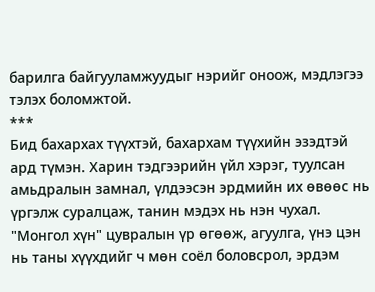барилга байгууламжуудыг нэрийг оноож, мэдлэгээ тэлэх боломжтой.
***
Бид бахархах түүхтэй, бахархам түүхийн эзэдтэй ард түмэн. Харин тэдгээрийн үйл хэрэг, туулсан амьдралын замнал, үлдээсэн эрдмийн их өвөөс нь үргэлж суралцаж, танин мэдэх нь нэн чухал. "Монгол хүн" цувралын үр өгөөж, агуулга, үнэ цэн нь таны хүүхдийг ч мөн соёл боловсрол, эрдэм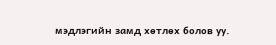мэдлэгийн замд хөтлөх болов уу.